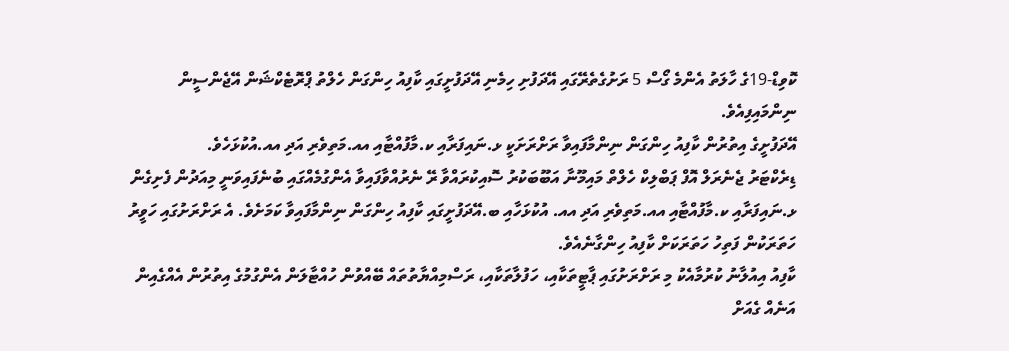ކޮވިޑް-19ގެ ހާލަތު އެންމެ ގޯސް 5 ރަށުގެތެރޭގައި އޭދަފުށި ހިމެނި އޭދަފުށީގައި ކާފިއު ހިންގަން ހެލްތު ޕްރޮޓެކްޝަން އޭޖެންސީން ނިންމައިފިއެވެ.
އޭދަފުށީގެ އިތުރުން ކާފިއު ހިންގަން ނިންމާފައިވާ ރަށްރަށަކީ ޅ.ނައިފަރާއި ކ.މާފުއްޓާއި އއ.މަތިވެރި އަދި އއ.އުކުޅަހެވެ.
ޑިރެކްޓަރު ޖެނެރަލް އޮފް ޕަބްލިކް ހެލްތް މައިމޫނާ އަބޫބަކުރު ސޮއިކުރައްވާ ރޭ ނެރުއްވާފައިވާ އެންގުމެއްގައި ބުނެފައިވަނީ މިއަދުން ފެށިގެން ޅ.ނައިފަރާއި ކ.މާފުއްޓާއި އއ.މަތިވެރި އަދި އއ. އުކުޅަހާއި ބ.އޭދަފުށީގައި ކާފިއު ހިންގަން ނިންމާފައިވާ ކަމަށެވެ. އެ ރަށްރަށުގައި ހަވީރު ހަތަރަކުން ފަތިހު ހަތަރަކަށް ކާފިއު ހިންގާނެއެވެ.
ކާފިއު އިއުލާނު ކުރުމާއެކު މި ރަށްރަށުގައި ޕާޓީތަކާއި، ހަފުލާތަކާއި، ރަސްމިއްޔާތުތައް ބޭއްވުން ހުއްޓާލަން އެންގުމުގެ އިތުރުން އެއްގެއިން އަނެއް ގެއަށް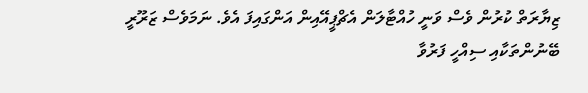ޒިޔާރަތް ކުރުން ވެސް ވަނީ ހުއްޓާލަން އެޗްޕީއޭއިން އަންގައިފަ އެވެ. ނަމަވެސް ޒަރޫރީ ބޭނުންތަކާއި ސިއްހީ ފަރުވާ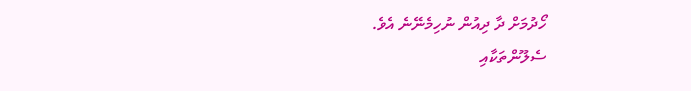ހޯދުމަށް ދާ ދިއުން ނުހިމެނޭނެ އެވެ.
ސެލޫންތަކާއި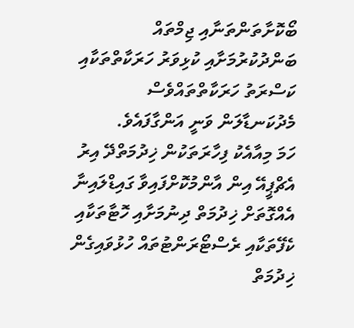ބޯކޮށާތަންތަނާއި ޖިމްތައް ބަންދުކުރުމަށާއި ކުޅިވަރު ހަރަކާތްތަކާއި ކަސްރަތު ހަރަކާތްތައްވެސް މެދުކަނޑާލަން ވަނީ އަންގާފައެވެ.
ހަމަ މިއާއެކު ފިހާރަތަކުން ޚިދުމަތްދޭ އިރު އެޗްޕީއޭ އިން އާންމުކޮށްފައިވާ ގައިޑްލައިނާ އެއްގޮތަށް ޚިދުމަތް ދިނުމަށާއި ހޮޓާތަކާއި ކެފޭތަކާއި ރެސްޓޯރަންޓުތައް ހުޅުވައިގެން ޚިދުމަތް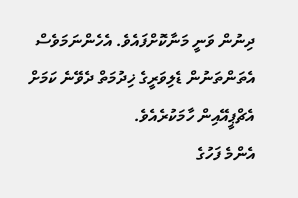ދިނުން ވަނީ މަނާކޮށްފައެވެ. އެހެންނަމަވެސް އެތަންތަނުން ޑެލިވަރީގެ ޚިދުމަތް ދެވޭނެ ކަމަށް އެޗްޕީއޭއިން ހާމަކުރެއެވެ.
އެންމެ ފަހުގެ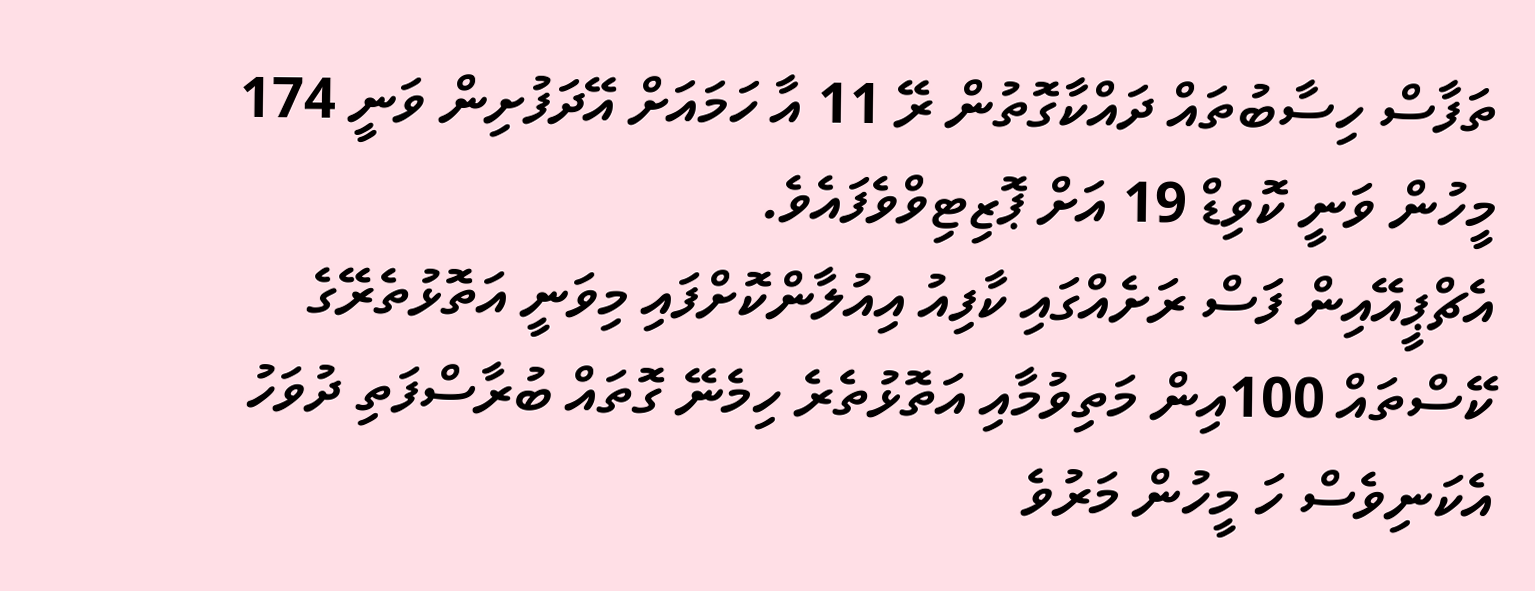ތަފާސް ހިސާބުތައް ދައްކާގޮތުން ރޭ 11 އާ ހަމައަށް އޭދަފުށިން ވަނީ 174 މީހުން ވަނީ ކޮވިޑް 19 އަށް ޕޮޒިޓިވްވެފައެވެ.
އެޗްޕީއޭއިން ފަސް ރަށެއްގައި ކާފިއު އިއުލާންކޮށްފައި މިވަނީ އަތޮޅުތެރޭގެ ކޭސްތައް 100އިން މަތިވުމާއި އަތޮޅުތެރެ ހިމެނޭ ގޮތައް ބުރާސްފަތި ދުވަހު އެކަނިވެސް ހަ މީހުން މަރުވެ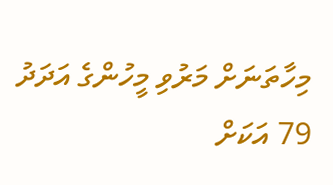މިހާތަނަށް މަރުވި މީހުންގެ އަދަދު 79 އަކަށް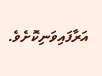އަރާފައިވަނިކޮށެވެ.